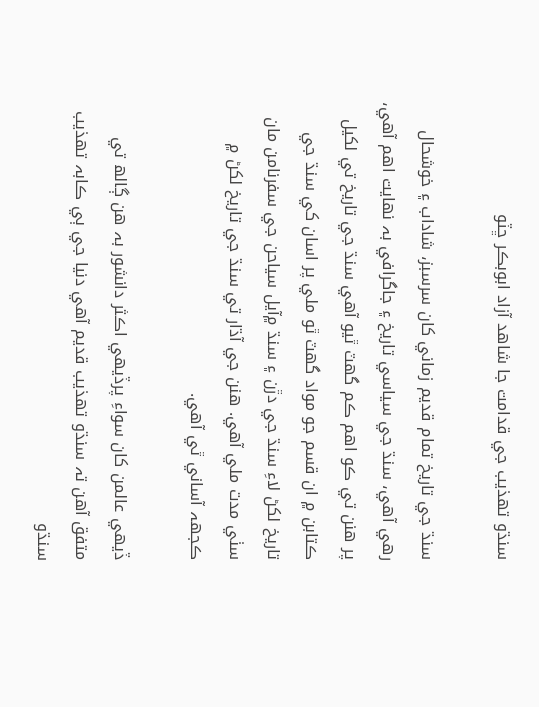سنڌو تهذيب جي قدامت جا شاهد آزاد ابوبڪر ڇٽو

سنڌ جي تاريخ تمام قديم زماني کان سرسبز، شاداب ۽ خوشحال رهي آهي، سنڌ جي سياسي تاريخ ۽ جاگرافي بہ نهايت اهم آهي، پر هنن تي ڪو اهم ڪم گهٽ ٿيو آهي سنڌ جي تاريخ تي لکيل ڪتابن ۾ ان قسم جو مواد گهٽ ٿو ملي پر اسان کي سنڌ جي تاريخ لکڻ لاءِ سنڌ جي دڙن ۽ سنڌ ۾آيل سياحن جي سفرنامن مان سٺي مدت ملي آھي. ھنن جي آڌار تي سنڌ جي تاريخ لکڻ ۾ ڪجهہ آساني ٿي آهي.

ڏيهي عالمن کان سواءِ پرڏيهي اڪثر دانشور بہ هن ڳالھ تي متفق آهن تہ سنڌو تهذيب قديم آهي دنيا جي ٻي ڪابہ تهذيب سنڌو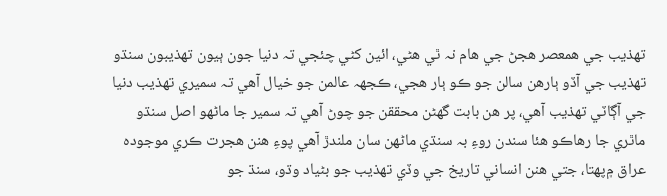تهذيب جي همعصر هجڻ جي هام نہ ٿي هڻي، ائين کڻي چئجي تہ دنيا جون ٻيون تهذيبون سنڌو تهذيب جي آڏو ٻارهن سالن جو ڪو ٻار هجي، ڪجهہ عالمن جو خيال آهي تہ سميري تهذيب دنيا جي آڳاٽي تهذيب آهي، پر هن بابت گهڻن محققن جو چوڻ آهي تہ سمير جا ماڻهو اصل سنڌو ماٿري جا رهاڪو هئا سندن روءِ بہ سنڌي ماڻهن سان ملندڙ آهي پوءِ هنن هجرت ڪري موجودہ عراق ۾پهتا، جتي هنن انساني تاريخ جي وڏي تهذيب جو بڻياد وڌو، سنڌ جو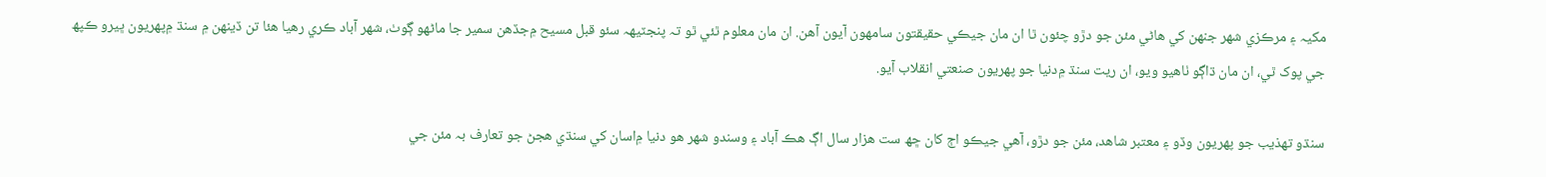مکيہ ۽ مرڪزي شهر جنهن کي هاڻي مئن جو دڙو چئون ٿا ان مان جيڪي حقيقتون سامهون آيون آهن. ان مان معلوم ٿئي ٿو تہ پنجٽيهہ سئو قبل مسيح ۾جڏهن سمير جا ماڻهو ڳوٺ، شهر آباد ڪري رهيا هئا تن ڏينهن ۾ سنڌ ۾پهريون ڀيرو ڪپھ جي پوک ٿي، ان مان ڌاڳو ٺاهيو ويو، ان ريت سنڌ ۾دنيا جو پهريون صنعتي انقلاب آيو.

سنڌو تهذيب جو پهريون وڏو ۽ معتبر شاهد، مئن جو دڙو، آهي جيڪو اڄ کان ڇھ ست هزار سال اڳ هڪ آباد ۽ وسندو شهر هو دنيا ۾اسان کي سنڌي هجڻ جو تعارف بہ مئن جي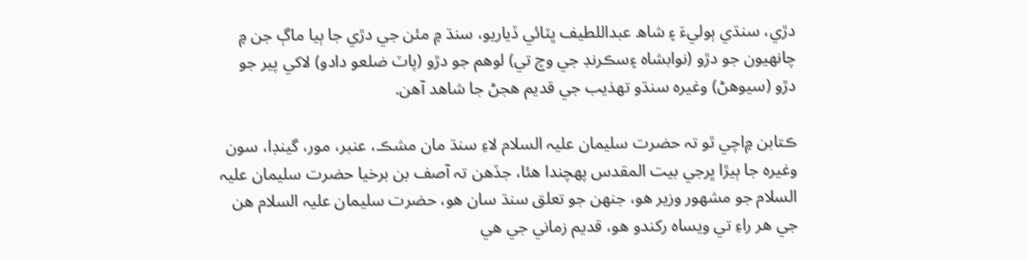دڙي، سنڌي ٻوليءَ ۽ شاھ عبداللطيف ڀٽائي ڏياريو، سنڌ ۾ مئن جي دڙي جا ٻيا ماڳ جن ۾ چانهيون جو دڙو (نوابشاه ۽سڪرنڊ جي وچ تي) لوهم جو دڙو (پاٽ ضلعو دادو) لاکي پير جو دڙو (سيوهڻ) وغيرہ سنڌو تهذيب جي قديم هجڻ جا شاهد آهن.

ڪتابن ۾اچي ٿو تہ حضرت سليمان عليہ السلام لاءِ سنڌ مان مشڪ، عنبر، مور، گينڊا، سون وغيرہ جا ٻيڙا ڀرجي بيت المقدس پهچندا هئا، جڏهن تہ آصف بن برخيا حضرت سليمان عليہ السلام جو مشهور وزير هو، جنهن جو تعلق سنڌ سان هو، حضرت سليمان عليہ السلام هن جي هر راءِ تي ويساه رکندو هو، قديم زماني جي هي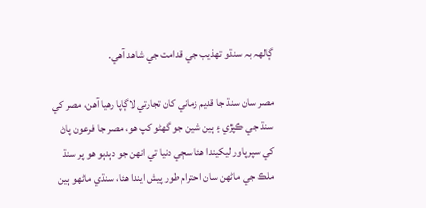ڳالهہ بہ سنڌو تهذيب جي قدامت جي شاهد آهي.

مصر سان سنڌ جا قديم زماني کان تجارتي لاڳاپا رهيا آهن، مصر کي سنڌ جي ڪپڙي ۽ ٻين شين جو گهڻو کپ هو، مصر جا فرعون پاڻ کي سپرپاور ليکيندا هئا سڄي دنيا تي انهن جو دٻدٻو هو پر سنڌ ملڪ جي ماڻهن سان احترام طور پيش ايندا هئا، سنڌي ماڻهو ٻين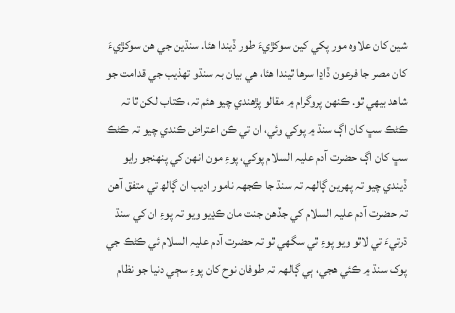شين کان علاوہ مور پکي کين سوکڙيءَ طور ڏيندا هئا. سنڌين جي هن سوکڙيءَ کان مصر جا فرعون ڏاڍا سرها ٿيندا هئا، هي بيان بہ سنڌو تهذيب جي قدامت جو شاهد بيهي ٿو. ڪنھن پروگرام ۾ مقالو پڙهندي چيو هئم تہ، ڪتاب لکن ٿا تہ ڪڻڪ سڀ کان اڳ سنڌ ۾ پوکي وئي، ان تي ڪن اعتراض ڪندي چيو تہ ڪڻڪ سڀ کان اڳ حضرت آدم عليہ السلام پوکي، پوءِ مون انهن کي پنهنجو رايو ڏيندي چيو تہ پهرين ڳالهہ تہ سنڌ جا ڪجهہ نامور اديب ان ڳالھ تي متفق آهن تہ حضرت آدم عليہ السلام کي جڏهن جنت مان ڪڍيو ويو تہ پوءِ ان کي سنڌ ڌرتيءَ تي لاٿو ويو پوءِ ٿي سگهي ٿو تہ حضرت آدم عليہ السلام ئي ڪڻڪ جي پوک سنڌ ۾ ڪئي هجي، ٻي ڳالهہ تہ طوفان نوح کان پوءِ سڄي دنيا جو نظام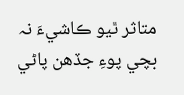متاثر ٿيو ڪاشيءَ نہ بچي پوءِ جڏهن پاڻي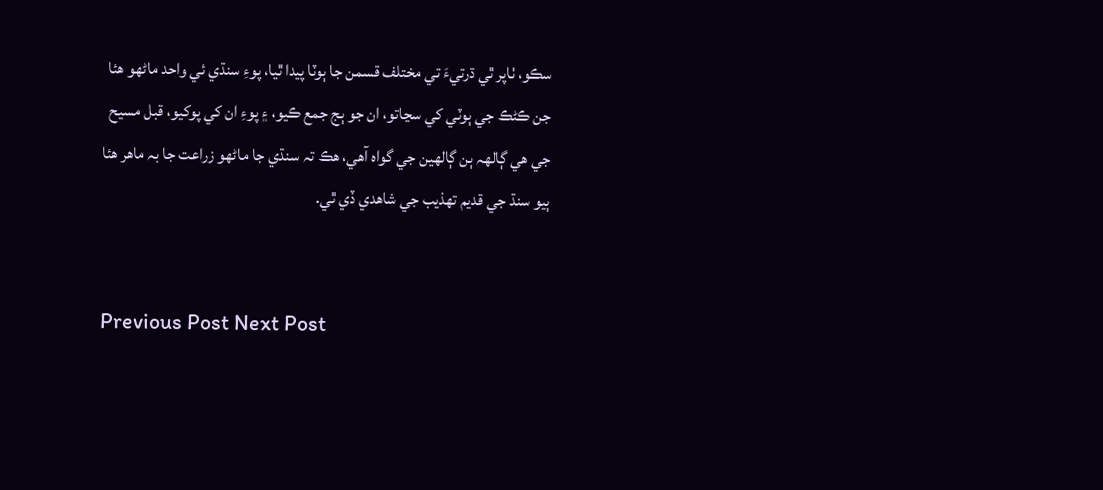سڪو، ٺاپر ٿي ڌرتيءَ تي مختلف قسمن جا ٻوٽا پيدا ٿيا، پوءِ سنڌي ئي واحد ماڻهو هئا جن ڪڻڪ جي ٻوٽي کي سڃاتو، ان جو ٻج جمع ڪيو، ۽ پوءِ ان کي پوکيو، قبل مسيح جي هي ڳالهہ ٻن ڳالهين جي گواه آهي، هڪ تہ سنڌي جا ماڻهو زراعت جا بہ ماهر هئا ٻيو سنڌ جي قديم تهذيب جي شاهدي ڏي ٿي.


Previous Post Next Post